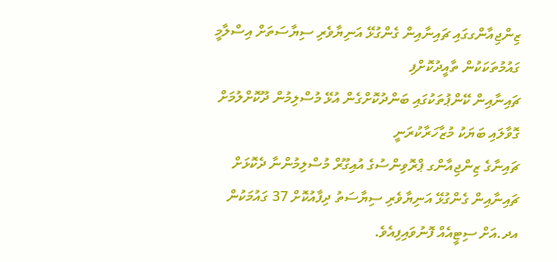ޒިންޖިއާންގގައި ޗައިނާއިން ގެންގުޅޭ އަނިޔާވެރި ސިޔާސަތަށް އިސްލާމީ ގައުމުތަކަކުން ތާއީދުކޮށްފި
ޗައިނާއިން ކޭންޕުތަކުގައި ބަންދުކޮށްގެން އުޅޭ މުސްލިމުން ދޫކޮށްލުމަށް ގޮވާލައި ބަޔަކު މުޒާހަރާކުރަނީ
ޗައިނާގެ ޒިންޖިއާންގ ޕްރޮވިންސުގެ އުއިގޫރް މުސްލިމުންނާ ދެކޮޅަށް ޗައިނާއިން ގެންގުޅޭ އަނިޔާވެރި ސިޔާސަތު ދިފާއުކޮށް 37 ގައުމަކުން އދ.އަށް ސިޓީއެއް ފޮނުވައިފިއެވެ.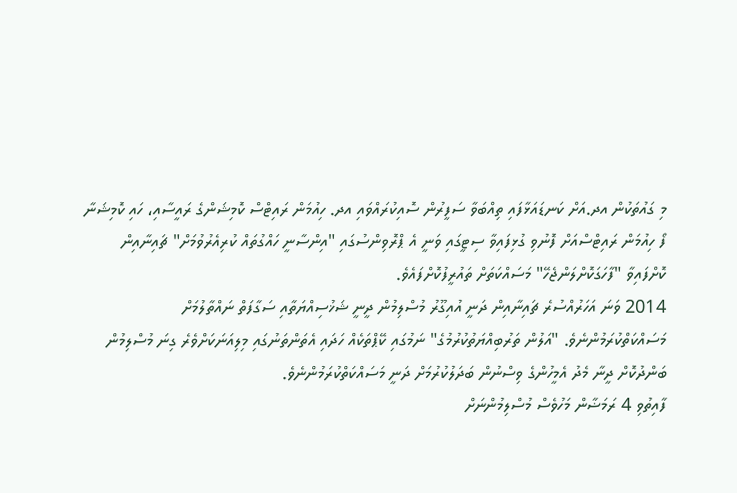މި ގައުތަކުން އދ.އަށް ކަނޑައަޅާފައި ތިއްބަވާ ސަފީރުން ސޮއިކުރައްވައި އދ. ހިއުމަން ރައިޓްސް ކޮމިޝަންގެ ރައީސާއި، ހައި ކޮމިޝަނާ ފޯ ހިއުމަން ރައިޓްސްއަށް ފޮނުވި ގުޅިފައިވާ ސިޓީގައި ވަނީ އެ ޕްރޮވިންސުގައި "އިންސާނީ ހައްގުތައް ކުރިއެރުވުމަށް" ޗައިނާއިން ކޮށްފައިވާ "ފާހަގަކޮށްލަންޖެހޭ" މަސައްކަތަށް ތައުރީފުކޮށްފައެވެ.
2014 ވަނަ އަހަރުއްސުރެ ޗައިނާއިން ދަނީ އުއިގޫރު މުސްލިމުން ދީނީ ޝަޚުސިއްޔަތާއި ސަގާފަތް ނައްތާލުމަށް މަސައްކަތްކުރަމުންނެވެ. "އަލުން ތަރުބިއްޔަތުކުރުމުގެ" ނަމުގައި ކޭޕްތަކެއް ހަދައި އެތަންތަނުގައި މިލިއަނަކަށްވެރެ ގިނަ މުސްލިމުން ބަންދުކޮށް ދީނާ މެދު އެމީހުންގެ ވިސްނުން ބަދަލުކުރުމަށް ދަނީ މަސައްކަތްކުރަމުންނެވެ.
ފާއިތުވި 4 ރަމަޟާން މަހުވެސް މުސްލިމުންނަށް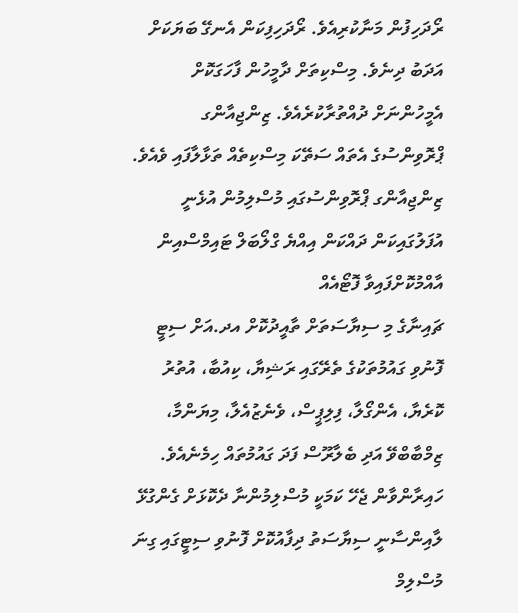ރޯދަހިފުން މަނާކުރިއެވެ. ރޯދަހިފިކަން އެނގޭ ބަޔަކަށް އަދަބު ދިނެވެ. މިސްކިތަށް ދާމީހުން ފާހަގަކޮށް އެމީހުންނަށް ދުއްތުރާކުރެއެވެ. ޒިންޖިއާންގ ޕްރޮވިންސުގެ އެތައް ސަތޭކަ މިސްކިތެއް ތަޅާލާފައި ވެއެވެ.
ޒިންޖިއާންގ ޕްރޮވިންސުގައި މުސްލިމުން އުޅެނީ އުފަލުގައިކަން ދައްކަން އިއްޔެ ގްލޯބަލް ޓައިމްސްއިން އާއްމުކޮށްފައިވާ ފޮޓޯއެއް
ޗައިނާގެ މި ސިޔާސަތަށް ތާއީދުކޮށް އދ.އަށް ސިޓީ ފޮނުވި ގައުމުތަކުގެ ތެރޭގައި ރަޝިޔާ، ކިއުބާ، އުތުރު ކޮރެޔާ، އެންގޯލާ، ފިލިޕީސް، ވެނެޒުއެލާ، މިޔަންމާ، ޒިމްބާބްވޭ އަދި ބެލާރޫސް ފަދަ ގައުމުތައް ހިމެނެއެވެ.
ހައިރާންވާން ޖެހޭ ކަމަކީ މުސްލިމުންނާ ދެކޮޅަށް ގެންގުޅޭ ލާއިންސާނީ ސިޔާސަތު ދިފާއުކޮށް ފޮނުވި ސިޓީގައި ގިނަ މުސްލިމް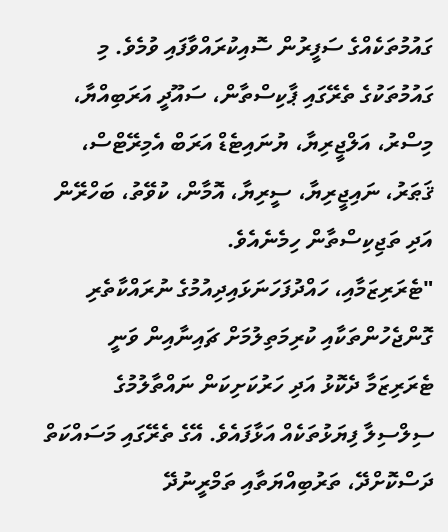ގައުމުތަކެއްގެ ސަފީރުން ސޮއިކުރައްވާފައި ވުމެވެ. މި ގައުމުތަކުގެ ތެރޭގައި ޕާކިސްތާން، ސައޫދީ އަރަބިއްޔާ، މިސްރު، އަލްޖީރިޔާ، ޔުނައިޓެޑް އަރަބް އެމިރޭޓްސް، ޤަޠަރު، ނައިޖީރިޔާ، ސީރިޔާ، އޮމާން، ކުވޭތު، ބަހްރޭން އަދި ތަޖިކިސްތާން ހިމެނެއެވެ.
"ޓެރަރިޒަމާއި، ހައްދުފަހަނަޅައިދިއުމުގެ ނުރައްކާތެރި ގޮންޖެހުންތަކާއި ކުރިމަތިލުމަށް ޗައިނާއިން ވަނީ ޓެރަރިޒަމާ ދެކޮޅު އަދި ހަރުކަށިކަން ނައްތާލުމުގެ ސިލްސިލާ ފިޔަޅުތަކެއް އަޅާފައެވެ. އޭގެ ތެރޭގައި މަސައްކަތް ދަސްކޮށްދޭ، ތަރުބިއްޔަތާއި ތަމްރީނުދޭ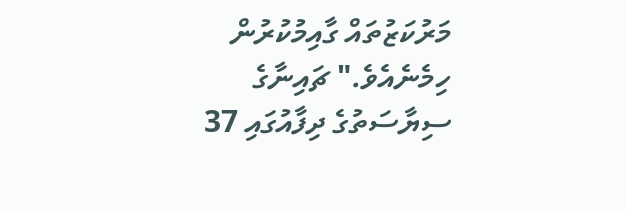މަރުކަޒުތައް ގާއިމުކުރުން ހިމެނެއެވެ." ޗައިނާގެ ސިޔާސަތުގެ ދިފާއުގައި 37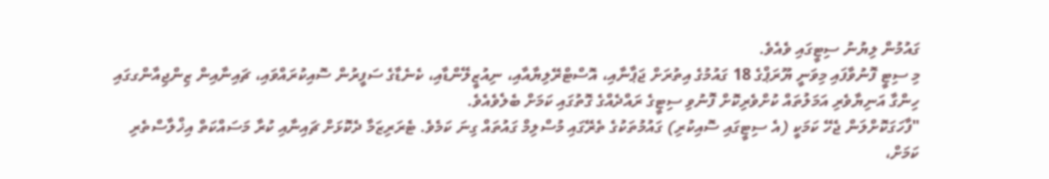ގައުމުން ލިޔުނު ސިޓީގައި ވެއެވެ.
މި ސިޓީ ފޮނުވާފައި މިވަނީ ޔޫރަޕްގެ 18 ގައުމުގެ އިތުރަށް ޖަޕާނާއި، އޮސްޓްރޭލިޔާއާއި، ނިއުޒީލޭންޑާއި، ކެނެޑާގެ ސަފީރުން ސޮއިކުރައްވައި، ޗައިނާއިން ޒިންޖިއާންގގައި ހިންގާ އަނިޔާވެރި އަމަލުތައް ކުށްވެރިކޮށް ފޮނުވި ސިޓީގެ ރައްދެއްގެ ގޮތުގައި ކަމަށް ބެލެވެއެވެ.
"ފާހަގަކޮށްލަން ޖެހޭ ކަމަކީ (އެ ސިޓީގައި ސޮއިކުރި) ގައުމުތަކުގެ ތެރޭގައި މުސްލިމް ގައުތައް ގިނަ ކަމެވެ. ޓެރަރިޒަމާ ދެކޮޅަށް ޗައިނާއި ކުރާ މަސައްކަތް އިޚްލާސްތެރި ކަމަށް،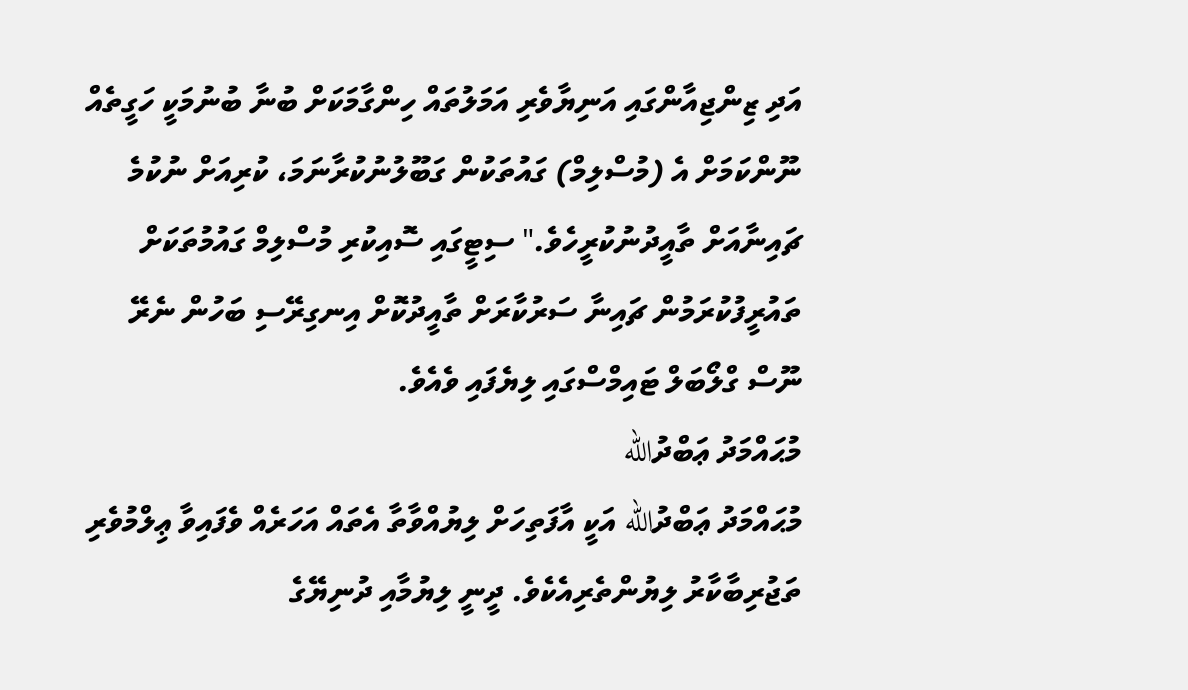އަދި ޒިންޖިއާންގައި އަނިޔާވެރި އަމަލުތައް ހިންގާމަކަށް ބުނާ ބުނުމަކީ ހަގީތެއް ނޫންކަމަށް އެ (މުސްލިމް) ގައުތަކުން ގަބޫލުނުކުރާނަމަ، ކުރިއަށް ނުކުމެ ޗައިނާއަށް ތާއީދުނުކުރީހެވެ." ސިޓީގައި ސޮއިކުރި މުސްލިމް ގައުމުތަކަށް ތައުރީފުކުރަމުން ޗައިނާ ސަރުކާރަށް ތާއީދުކޮށް އިނގިރޭސި ބަހުން ނެރޭ ނޫސް ގްލޯބަލް ޓައިމްސްގައި ލިޔެފައި ވެއެވެ.
މުޙައްމަދު ޢަބްދުالله
މުޙައްމަދު ޢަބްދުالله އަކީ އާފަތިހަށް ލިޔުއްވާތާ އެތައް އަހަރެއް ވެފައިވާ ޢިލްމުވެރި ތަޖުރިބާކާރު ލިޔުންތެރިއެކެވެ. ދީނީ ލިޔުމާއި ދުނިޔޭގެ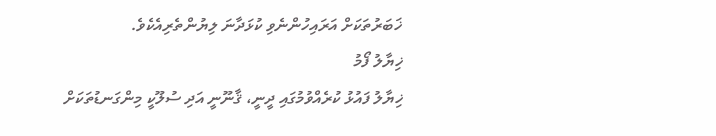ޚަބަރުތަކަށް އަރައިހުންނެވި ކުޅަދާނަ ލިޔުންތެރިއެކެވެ.
ޚިޔާލު ފޯމު
ޚިޔާލު ފައުޅު ކުރެއްވުމުގައި ދީނީ، ޤާނޫނީ އަދި ސުލޫކީ މިންގަނޑުތަކަށް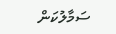ސަމާލުކަން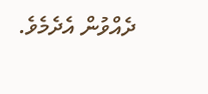ދެއްވުން އެދެމެވެ.